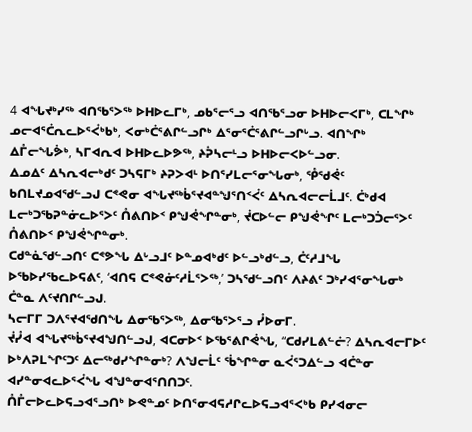4 ᐊᖓᔪᒃᓯᖅ ᐊᑎᖃᕐᐳᖅ ᐅᕼᐅᓚᒥᒃ, ᓄᑲᕐᓕᕐᓗ ᐊᑎᖃᕐᓗᓂ ᐅᕼᐅᓕᐸᒥᒃ, ᑕᒪᖏᒃ ᓄᓕᐊᕐᑖᕆᓚᐅᕐᐹᒃᑲᒃ, ᐸᓂᒃᑖᕐᕕᒋᓪᓗᒋᒃ ᐃᕐᓂᕐᑖᕐᕕᒋᓪᓗᒋᒡᓗ. ᐊᑎᖏᒃ ᐃᒤᓕᖓᕘᒃ, ᓴᒥᐊᕆᐊ ᐅᕼᐅᓚᐅᕗᖅ, ᔨᕉᓴᓕᒻᓗ ᐅᕼᐅᓕᐸᐅᓪᓗᓂ.
ᐃᓄᐃᑦ ᐃᓴᕆᐊᓕᒃᑯᑦ ᑐᓴᕋᒥᒃ ᔨᕈᐳᐊᒻ ᐅᑎᕐᓯᒪᓕᕐᓂᖓᓂᒃ, ᕾᖁᕚᑦ ᑲᑎᒪᔪᓄᐊᖁᓪᓗᒍ ᑕᕝᕙᓂ ᐊᖓᔪᖅᑳᕐᔪᐊᓐᖑᕐᑎᑉᐹᑦ ᐃᓴᕆᐊᓕᓕᒫᒧᑦ. ᑖᒃᑯᐊ ᒪᓕᒃᑐᖃᕈᓐᓃᓚᐅᕐᐳᑦ ᑍᕕᑎᐅᑉ ᑭᖑᕚᖏᓐᓂᒃ, ᔫᑕᐅᓪᓕ ᑭᖑᕚᖏᑦ ᒪᓕᒃᑐᑑᓕᕐᐳᑦ ᑍᕕᑎᐅᑉ ᑭᖑᕚᖏᓐᓂᒃ.
ᑕᑯᓐᓈᖁᓪᓗᑎᑦ ᑕᕝᕗᖓ ᐃᒡᓗᒧᑦ ᐅᓐᓄᐊᒃᑯᑦ ᐅᓪᓗᒃᑯᓪᓗ, ᑖᑦᓱᒧᖓ ᐅᖃᐅᓯᖃᓚᐅᕋᕕᑦ, ‘ᐊᑎᕋ ᑕᕝᕙᓃᑦᓱᒫᕐᐳᖅ,’ ᑐᓴᖁᓪᓗᑎᑦ ᐱᔨᕕᑦ ᑐᒃᓯᐊᕐᓂᖓᓂᒃ ᑖᓐᓇ ᐱᑦᔪᑎᒋᓪᓗᒍ.
ᓴᓕᒥᒥ ᑐᐱᕐᔪᐊᖁᑎᖓ ᐃᓂᖃᕐᐳᖅ, ᐃᓂᖃᕐᐳᕐᓗ ᓮᐅᓂᒥ.
ᔫᓮᐊ ᐊᖓᔪᖅᑳᕐᔪᐊᖑᑎᓪᓗᒍ, ᐊᑕᓂᐅᑉ ᐅᖃᕐᕕᒋᕚᖓ, “ᑕᑯᓯᒪᕕᓪᓖ? ᐃᓴᕆᐊᓕᒥᐅᑦ ᐅᒃᐱᕈᒪᖏᑦᑐᑦ ᐃᓕᖅᑯᓯᖏᓐᓂᒃ? ᐱᖑᓕᒫᑦ ᖄᖏᓐᓂ ᓇᐹᕐᑐᐃᓪᓗ ᐊᑖᓐᓂ ᐊᓯᓐᓂᐊᓚᐅᕐᐹᖓ ᐊᖑᓐᓂᐊᕐᑎᑎᑐᑦ.
ᑍᒤᓕᐅᓚᐅᕋᓗᐊᕐᓗᑎᒃ ᐅᕙᓐᓄᑦ ᐅᑎᕐᓂᐊᕋᓱᒋᓚᐅᕋᓗᐊᕐᐸᒃᑲ ᑭᓯᐊᓂᓕ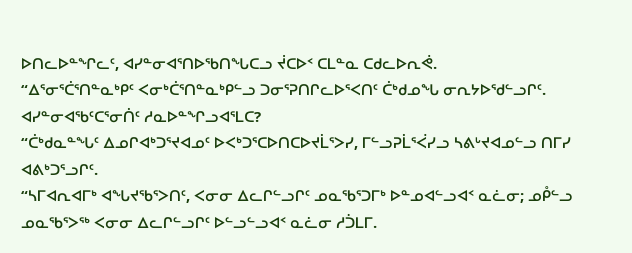ᐅᑎᓚᐅᓐᖏᓚᑦ, ᐊᓯᓐᓂᐊᕐᑎᐅᖃᑎᖓᑕᓗ ᔫᑕᐅᑉ ᑕᒪᓐᓇ ᑕᑯᓚᐅᕆᕚ.
“ᐃᕐᓂᕐᑖᕐᑎᓐᓇᒃᑭᑦ ᐸᓂᒃᑖᕐᑎᓐᓇᒃᑭᓪᓗ ᑐᓂᕐᕈᑎᒋᓚᐅᕐᐸᑎᑦ ᑖᒃᑯᓄᖓ ᓂᕆᔭᐅᖁᓪᓗᒋᑦ. ᐊᓯᓐᓂᐊᖃᑦᑕᕐᓂᑏᑦ ᓱᓇᐅᓐᖏᓗᐊᕐᒪᑕ?
“ᑖᒃᑯᓇᓐᖓᑦ ᐃᓄᒋᐊᒃᑐᕐᔪᐊᓄᑦ ᐅᐸᒃᑐᕐᑕᐅᑎᑕᐅᔪᒫᕐᐳᓯ, ᒥᓪᓗᕈᒫᕐᐹᓯᓗ ᓴᕕᒡᔪᐊᓄᓪᓗ ᑎᒥᓯ ᐊᕕᒃᑐᕐᓗᒋᑦ.
“ᓴᒥᐊᕆᐊᒥᒃ ᐊᖓᔪᖃᕐᐳᑎᑦ, ᐸᓂᓂ ᐃᓚᒋᓪᓗᒋᑦ ᓄᓇᖃᕐᑐᒥᒃ ᐅᓐᓄᐊᓪᓗᐊᑉ ᓇᓛᓂ; ᓄᑬᓪᓗ ᓄᓇᖃᕐᐳᖅ ᐸᓂᓂ ᐃᓚᒋᓪᓗᒋᑦ ᐅᓪᓗᓪᓗᐊᑉ ᓇᓛᓂ ᓱᑑᒪᒥ.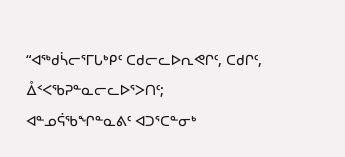“ᐊᖅᑯᓵᓕᕐᒥᒐᒃᑭᑦ ᑕᑯᓕᓚᐅᕆᕙᒋᑦ, ᑕᑯᒋᑦ, ᐂᑉᐸᖃᕈᓐᓇᓕᓚᐅᕐᐳᑎᑦ; ᐊᓐᓄᕌᖃᖏᓐᓇᕕᑦ ᐊᑐᕐᑕᓐᓂᒃ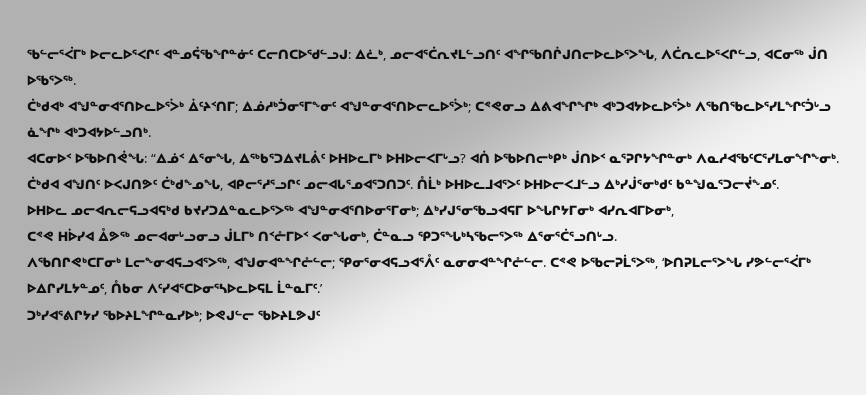ᖃᓪᓕᕐᐹᒥᒃ ᐅᓕᓚᐅᕐᐸᒋᑦ ᐊᓐᓄᕌᖃᖏᓐᓃᑦ ᑕᓕᑎᑕᐅᖁᓪᓗᒍ: ᐃᓛᒃ, ᓄᓕᐊᕐᑖᕆᔪᒪᓪᓗᑎᑦ ᐊᖏᖃᑎᒌᒍᑎᓕᐅᓚᐅᕐᐳᖓ, ᐱᑖᕆᓚᐅᕐᐸᒋᓪᓗ, ᐊᑕᓂᖅ ᒎᑎ ᐅᖃᕐᐳᖅ.
ᑖᒃᑯᐊᒃ ᐊᖑᓐᓂᐊᕐᑎᐅᓚᐅᕐᐴᒃ ᐄᑦᔨᑉᑎᒥ; ᐃᓅᓱᒃᑑᓂᕐᒥᖕᓂᑦ ᐊᖑᓐᓂᐊᕐᑎᐅᓕᓚᐅᕐᐴᒃ; ᑕᕝᕙᓂᓗ ᐃᕕᐊᖏᖏᒃ ᐊᒃᑐᐊᔭᐅᓚᐅᕐᐴᒃ ᐱᖃᑎᖃᓚᐅᕐᓯᒪᖏᑦᑑᒡᓗ ᓈᖏᒃ ᐊᒃᑐᐊᔭᐅᓪᓗᑎᒃ.
ᐊᑕᓂᐅᑉ ᐅᖃᐅᑎᕚᖓ: “ᐃᓅᑉ ᐃᕐᓂᖓ, ᐃᖅᑲᕐᑐᐃᔪᒪᕖᑦ ᐅᕼᐅᓚᒥᒃ ᐅᕼᐅᓕᐸᒥᒡᓗ? ᐊᑏ ᐅᖃᐅᑎᓕᒃᑭᒃ ᒎᑎᐅᑉ ᓇᕐᕈᒋᔭᖏᓐᓂᒃ ᐱᓇᓱᐊᖃᑦᑕᕐᓯᒪᓂᖏᖕᓂᒃ.
ᑖᒃᑯᐊ ᐊᖑᑎᑦ ᐅᐸᒍᑎᕗᑦ ᑖᒃᑯᖕᓄᖓ, ᐊᑭᓕᕐᓱᕐᓗᒋᑦ ᓄᓕᐊᒐᕐᓄᐊᕐᑐᑎᑐᑦ. ᑍᒫᒃ ᐅᕼᐅᓚᒧᐊᕐᐳᑦ ᐅᕼᐅᓕᐸᒧᓪᓗ ᐃᒃᓯᒎᕐᓂᒃᑯᑦ ᑲᓐᖑᓇᕐᑐᓕᔫᖕᓄᑦ.
ᐅᕼᐅᓚ ᓄᓕᐊᕆᓕᕋᓗᐊᕋᒃᑯ ᑲᔪᓯᑐᐃᓐᓇᓚᐅᕐᐳᖅ ᐊᖑᓐᓂᐊᕐᑎᐅᓂᕐᒥᓂᒃ; ᐃᒃᓯᒍᕐᓂᖃᓗᐊᕋᒥ ᐅᖓᒋᔭᒥᓂᒃ ᐊᓯᕆᐊᒥᐅᓂᒃ,
ᑕᕝᕙ ᕼᐆᓯᐊ ᐂᕗᖅ ᓄᓕᐊᓂᒡᓗᓂᓗ ᒎᒪᒥᒃ ᑎᑉᓔᒥᐅᑉ ᐸᓂᖓᓂᒃ, ᑖᓐᓇᓗ ᕿᑐᕐᖓᒃᓴᖃᓕᕐᐳᖅ ᐃᕐᓂᕐᑖᕐᓗᑎᒡᓗ.
ᐱᖃᑎᒋᕙᒃᑕᒥᓂᒃ ᒪᓕᖕᓂᐊᕋᓗᐊᕐᐳᖅ, ᐊᖑᓂᐊᓐᖏᓔᓪᓕ; ᕿᓂᕐᓂᐊᕋᓗᐊᕐᐰᑦ ᓇᓂᓂᐊᓐᖏᓔᓪᓕ. ᑕᕝᕙ ᐅᖃᓕᕈᒫᕐᐳᖅ, ‘ᐅᑎᕈᒪᓕᕐᐳᖓ ᓯᕗᓪᓕᕐᐹᒥᒃ ᐅᐃᒋᓯᒪᔭᓐᓄᑦ, ᑍᑲᓂ ᐱᑦᓯᐊᕐᑕᐅᓂᕐᓴᐅᓚᐅᕋᒪ ᒫᓐᓇᒥᑦ.’
ᑐᒃᓯᐊᕐᕕᒋᔭᓯ ᖃᐅᔨᒪᖏᓐᓇᓯᐅᒃ; ᐅᕙᒍᓪᓕ ᖃᐅᔨᒪᕗᒍᑦ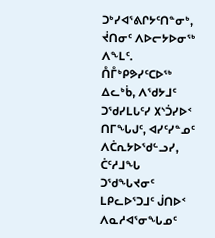ᑐᒃᓯᐊᕐᕕᒋᔭᑦᑎᓐᓂᒃ, ᔫᑎᓂᑦ ᐱᐅᓕᔭᐅᓂᖅ ᐱᖕᒪᑦ.
ᑍᒤᒃᑭᕗᓯᑦᑕᐅᖅ ᐃᓚᒃᑳ, ᐱᖁᔭᒧᑦ ᑐᖁᓯᒪᒐᑦᓯ ᙭ᔅᑑᓯᐅᑉ ᑎᒥᖓᒍᑦ, ᐊᓯᑦᓯᓐᓄᑦ ᐱᑖᕆᔭᐅᖁᓪᓗᓯ, ᑖᑦᓱᒧᖓ ᑐᖁᖓᔪᓂᑦ ᒪᑭᓚᐅᕐᑐᒧᑦ ᒎᑎᐅᑉ ᐱᓇᓱᐊᕐᓂᖓᓄᑦ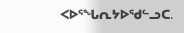ᐸᐅᕐᖓᕆᔭᐅᖁᓪᓗᑕ.